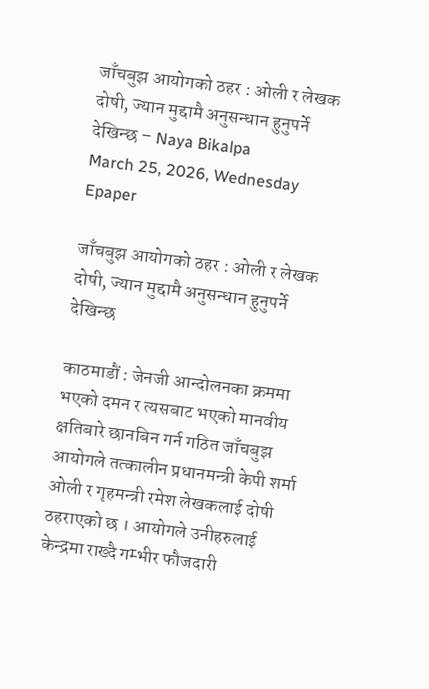जाँचबुझ आयोगको ठहर : ओली र लेखक दोषी, ज्यान मुद्दामै अनुसन्धान हुनुपर्ने देखिन्छ – Naya Bikalpa
March 25, 2026, Wednesday      Epaper

जाँचबुझ आयोगको ठहर : ओली र लेखक दोषी, ज्यान मुद्दामै अनुसन्धान हुनुपर्ने देखिन्छ

काठमाडौं : जेनजी आन्दोलनका क्रममा भएको दमन र त्यसबाट भएको मानवीय क्षतिबारे छानबिन गर्न गठित जाँचबुझ आयोगले तत्कालीन प्रधानमन्त्री केपी शर्मा ओली र गृहमन्त्री रमेश लेखकलाई दोषी ठहराएको छ । आयोगले उनीहरुलाई केन्द्रमा राख्दै गम्भीर फौजदारी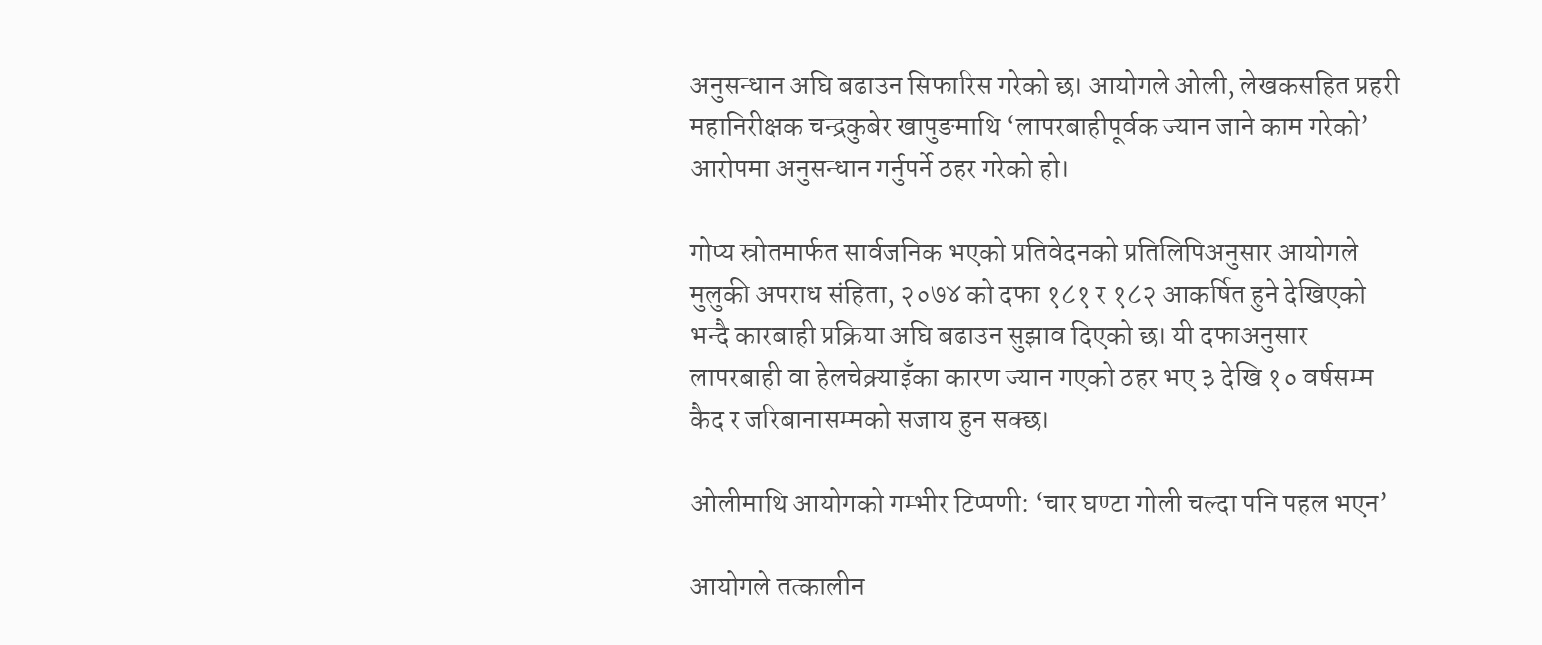अनुसन्धान अघि बढाउन सिफारिस गरेको छ। आयोगले ओली, लेखकसहित प्रहरी महानिरीक्षक चन्द्रकुबेर खापुङमाथि ‘लापरबाहीपूर्वक ज्यान जाने काम गरेको’ आरोपमा अनुसन्धान गर्नुपर्ने ठहर गरेको हो।

गोप्य स्रोतमार्फत सार्वजनिक भएको प्रतिवेदनको प्रतिलिपिअनुसार आयोगले मुलुकी अपराध संहिता, २०७४ को दफा १८१ र १८२ आकर्षित हुने देखिएको भन्दै कारबाही प्रक्रिया अघि बढाउन सुझाव दिएको छ। यी दफाअनुसार लापरबाही वा हेलचेक्र्याइँका कारण ज्यान गएको ठहर भए ३ देखि १० वर्षसम्म कैद र जरिबानासम्मको सजाय हुन सक्छ।

ओलीमाथि आयोगको गम्भीर टिप्पणी: ‘चार घण्टा गोली चल्दा पनि पहल भएन’

आयोगले तत्कालीन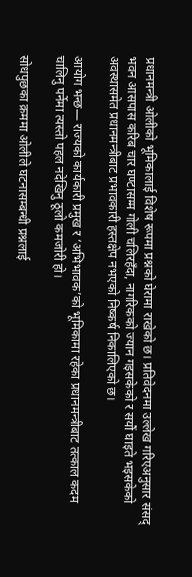प्रधानमन्त्री ओलीको भूमिकालाई विशेष रूपमा प्रश्नको घेरामा राखेको छ। प्रतिवेदनमा उल्लेख गरिएअनुसार संसद् भवन आसपास करिब चार घण्टासम्म गोली चलिरहँदा, नागरिकको ज्यान गइसकेको र सयौं घाइते भइसकेको अवस्थासमेत प्रधानमन्त्रीबाट प्रभावकारी हस्तक्षेप नभएको निष्कर्ष निकालिएको छ।

आयोग भन्छ— राज्यको कार्यकारी प्रमुख र ‘अभिभावक’को भूमिकामा रहेका प्रधानमन्त्रीबाट तत्काल कदम चालिनु पर्नेमा त्यस्तो पहल नदेखिनु ठूलो कमजोरी हो।

सोधपुछका क्रममा ओलीले घटनासम्बन्धी प्रश्नलाई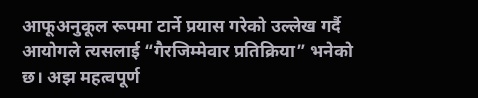आफूअनुकूल रूपमा टार्ने प्रयास गरेको उल्लेख गर्दै आयोगले त्यसलाई “गैरजिम्मेवार प्रतिक्रिया” भनेको छ। अझ महत्वपूर्ण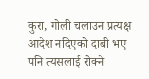कुरा, गोली चलाउन प्रत्यक्ष आदेश नदिएको दाबी भए पनि त्यसलाई रोक्ने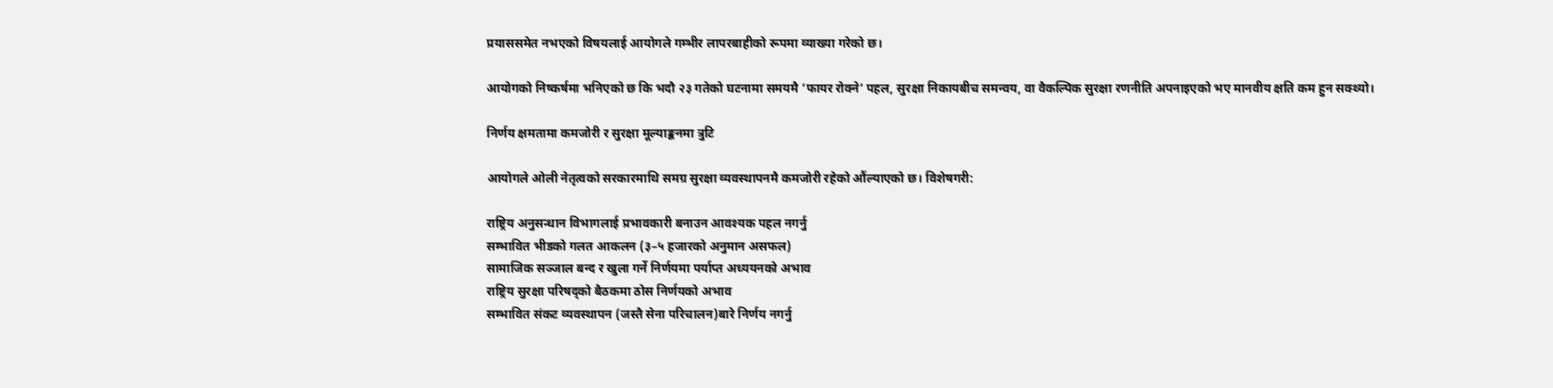प्रयाससमेत नभएको विषयलाई आयोगले गम्भीर लापरबाहीको रूपमा व्याख्या गरेको छ।

आयोगको निष्कर्षमा भनिएको छ कि भदौ २३ गतेको घटनामा समयमै ‘फायर रोक्ने’ पहल, सुरक्षा निकायबीच समन्वय, वा वैकल्पिक सुरक्षा रणनीति अपनाइएको भए मानवीय क्षति कम हुन सक्थ्यो।

निर्णय क्षमतामा कमजोरी र सुरक्षा मूल्याङ्कनमा त्रुटि

आयोगले ओली नेतृत्वको सरकारमाथि समग्र सुरक्षा व्यवस्थापनमै कमजोरी रहेको औंल्याएको छ। विशेषगरी:

राष्ट्रिय अनुसन्धान विभागलाई प्रभावकारी बनाउन आवश्यक पहल नगर्नु
सम्भावित भीडको गलत आकलन (३–५ हजारको अनुमान असफल)
सामाजिक सञ्जाल बन्द र खुला गर्ने निर्णयमा पर्याप्त अध्ययनको अभाव
राष्ट्रिय सुरक्षा परिषद्को बैठकमा ठोस निर्णयको अभाव
सम्भावित संकट व्यवस्थापन (जस्तै सेना परिचालन)बारे निर्णय नगर्नु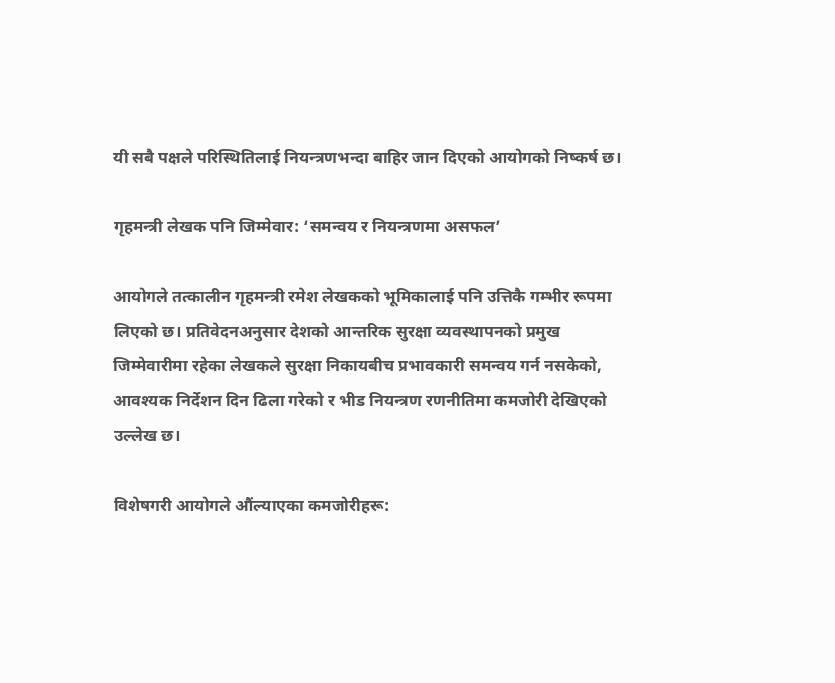यी सबै पक्षले परिस्थितिलाई नियन्त्रणभन्दा बाहिर जान दिएको आयोगको निष्कर्ष छ।

गृहमन्त्री लेखक पनि जिम्मेवार: ‘समन्वय र नियन्त्रणमा असफल’

आयोगले तत्कालीन गृहमन्त्री रमेश लेखकको भूमिकालाई पनि उत्तिकै गम्भीर रूपमा लिएको छ। प्रतिवेदनअनुसार देशको आन्तरिक सुरक्षा व्यवस्थापनको प्रमुख जिम्मेवारीमा रहेका लेखकले सुरक्षा निकायबीच प्रभावकारी समन्वय गर्न नसकेको, आवश्यक निर्देशन दिन ढिला गरेको र भीड नियन्त्रण रणनीतिमा कमजोरी देखिएको उल्लेख छ।

विशेषगरी आयोगले औंल्याएका कमजोरीहरू: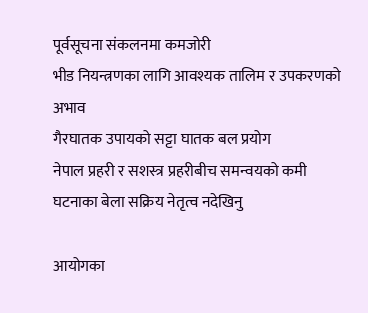पूर्वसूचना संकलनमा कमजोरी
भीड नियन्त्रणका लागि आवश्यक तालिम र उपकरणको अभाव
गैरघातक उपायको सट्टा घातक बल प्रयोग
नेपाल प्रहरी र सशस्त्र प्रहरीबीच समन्वयको कमी
घटनाका बेला सक्रिय नेतृत्व नदेखिनु

आयोगका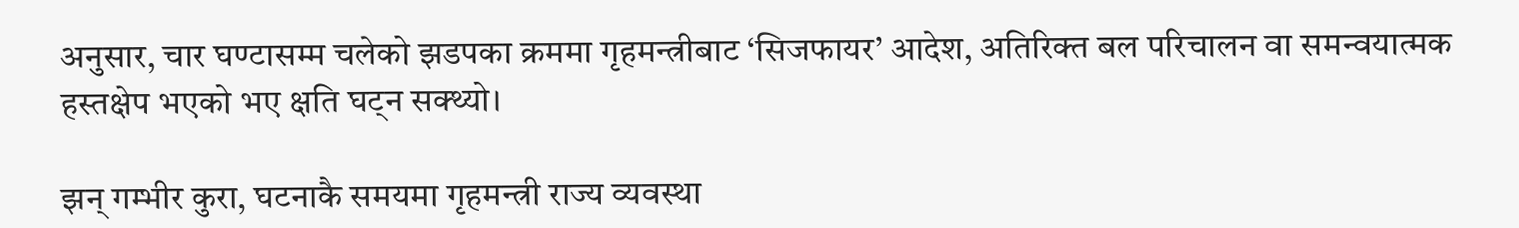अनुसार, चार घण्टासम्म चलेको झडपका क्रममा गृहमन्त्रीबाट ‘सिजफायर’ आदेश, अतिरिक्त बल परिचालन वा समन्वयात्मक हस्तक्षेप भएको भए क्षति घट्न सक्थ्यो।

झन् गम्भीर कुरा, घटनाकै समयमा गृहमन्त्री राज्य व्यवस्था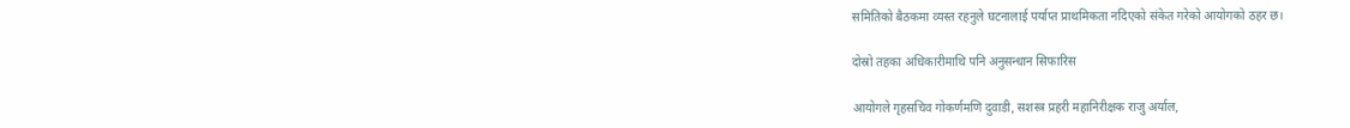समितिको बैठकमा व्यस्त रहनुले घटनालाई पर्याप्त प्राथमिकता नदिएको संकेत गरेको आयोगको ठहर छ।

दोस्रो तहका अधिकारीमाथि पनि अनुसन्धान सिफारिस

आयोगले गृहसचिव गोकर्णमणि दुवाडी, सशस्त्र प्रहरी महानिरीक्षक राजु अर्याल,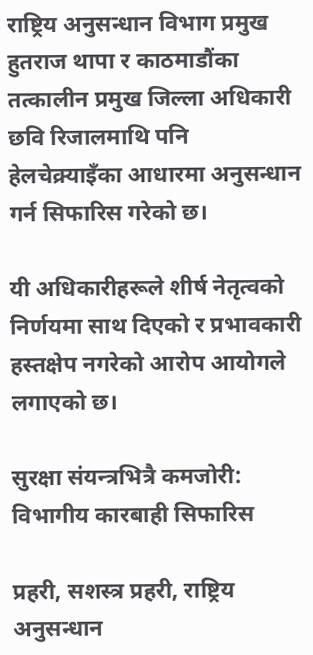राष्ट्रिय अनुसन्धान विभाग प्रमुख हुतराज थापा र काठमाडौंका तत्कालीन प्रमुख जिल्ला अधिकारी छवि रिजालमाथि पनि हेलचेक्र्याइँका आधारमा अनुसन्धान गर्न सिफारिस गरेको छ।

यी अधिकारीहरूले शीर्ष नेतृत्वको निर्णयमा साथ दिएको र प्रभावकारी हस्तक्षेप नगरेको आरोप आयोगले लगाएको छ।

सुरक्षा संयन्त्रभित्रै कमजोरी: विभागीय कारबाही सिफारिस

प्रहरी, सशस्त्र प्रहरी, राष्ट्रिय अनुसन्धान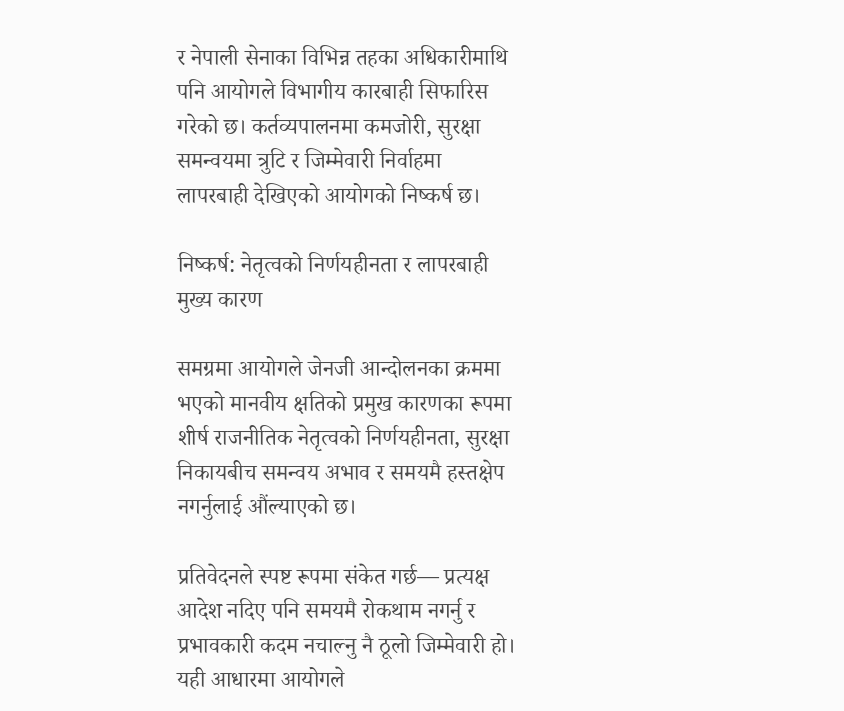र नेपाली सेनाका विभिन्न तहका अधिकारीमाथि पनि आयोगले विभागीय कारबाही सिफारिस गरेको छ। कर्तव्यपालनमा कमजोरी, सुरक्षा समन्वयमा त्रुटि र जिम्मेवारी निर्वाहमा लापरबाही देखिएको आयोगको निष्कर्ष छ।

निष्कर्ष: नेतृत्वको निर्णयहीनता र लापरबाही मुख्य कारण

समग्रमा आयोगले जेनजी आन्दोलनका क्रममा भएको मानवीय क्षतिको प्रमुख कारणका रूपमा शीर्ष राजनीतिक नेतृत्वको निर्णयहीनता, सुरक्षा निकायबीच समन्वय अभाव र समयमै हस्तक्षेप नगर्नुलाई औंल्याएको छ।

प्रतिवेदनले स्पष्ट रूपमा संकेत गर्छ— प्रत्यक्ष आदेश नदिए पनि समयमै रोकथाम नगर्नु र प्रभावकारी कदम नचाल्नु नै ठूलो जिम्मेवारी हो। यही आधारमा आयोगले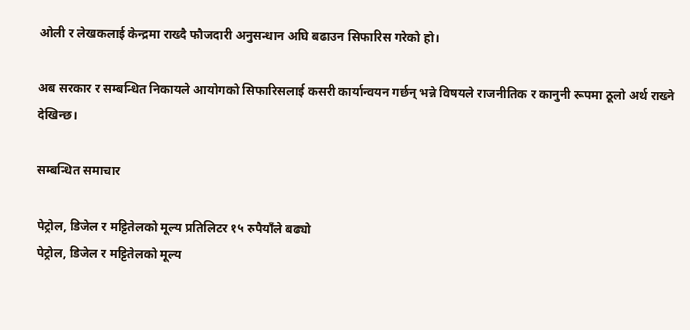ओली र लेखकलाई केन्द्रमा राख्दै फौजदारी अनुसन्धान अघि बढाउन सिफारिस गरेको हो।

अब सरकार र सम्बन्धित निकायले आयोगको सिफारिसलाई कसरी कार्यान्वयन गर्छन् भन्ने विषयले राजनीतिक र कानुनी रूपमा ठूलो अर्थ राख्ने देखिन्छ।

सम्बन्धित समाचार

पेट्रोल, डिजेल र मट्टितेलको मूल्य प्रतिलिटर १५ रुपैयाँले बढ्यो
पेट्रोल, डिजेल र मट्टितेलको मूल्य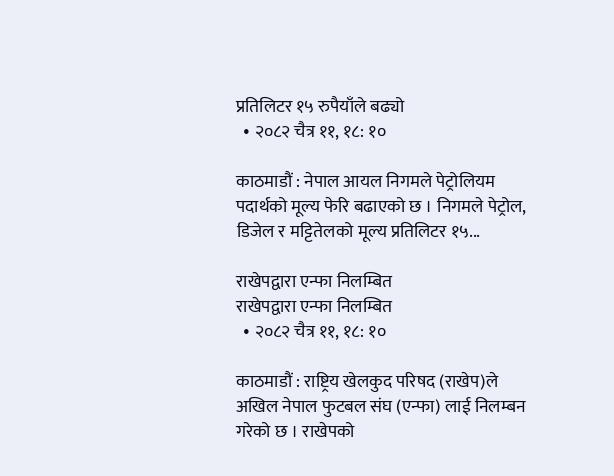प्रतिलिटर १५ रुपैयाँले बढ्यो
  • २०८२ चैत्र ११, १८: १०

काठमाडौं : नेपाल आयल निगमले पेट्रोलियम पदार्थको मूल्य फेरि बढाएको छ । निगमले पेट्रोल, डिजेल र मट्टितेलको मूल्य प्रतिलिटर १५...

राखेपद्वारा एन्फा निलम्बित
राखेपद्वारा एन्फा निलम्बित
  • २०८२ चैत्र ११, १८: १०

काठमाडौं : राष्ट्रिय खेलकुद परिषद (राखेप)ले अखिल नेपाल फुटबल संघ (एन्फा) लाई निलम्बन गरेको छ । राखेपको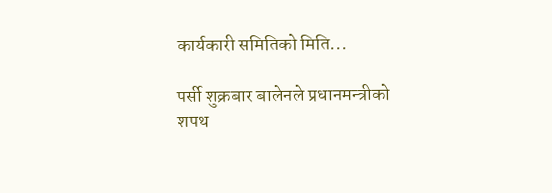कार्यकारी समितिको मिति...

पर्सी शुक्रबार बालेनले प्रधानमन्त्रीको शपथ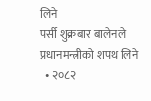लिने
पर्सी शुक्रबार बालेनले प्रधानमन्त्रीको शपथ लिने
  • २०८२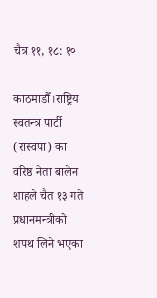चैत्र ११, १८: १०

काठमाडौँ।राष्ट्रिय स्वतन्त्र पार्टी (रास्वपा) का वरिष्ठ नेता बालेन शाहले चैत १३ गते प्रधानमन्त्रीको शपथ लिने भएका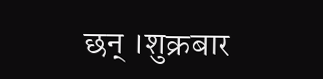छन् ।शुक्रबार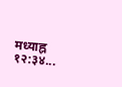मध्याह्न १२:३४...